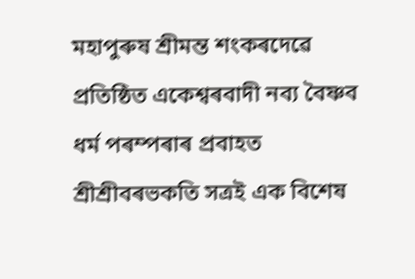মহাপুৰুষ শ্ৰীমন্ত শংকৰদেৱে প্ৰতিষ্ঠিত একেশ্বৰবাদী নব্য বৈষ্ণব ধৰ্ম পৰম্পৰাৰ প্ৰবাহত শ্ৰীশ্ৰীবৰভকতি সত্ৰই এক বিশেষ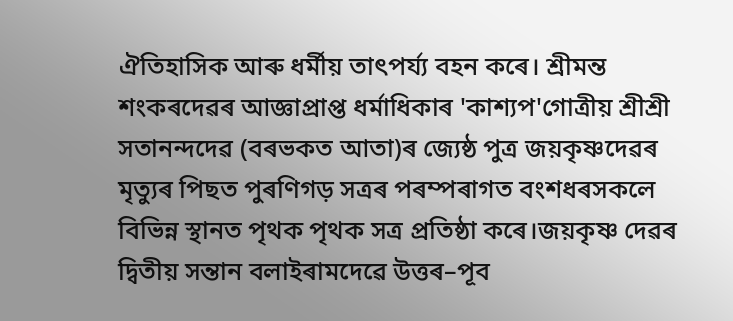ঐতিহাসিক আৰু ধৰ্মীয় তাৎপৰ্য্য বহন কৰে। শ্ৰীমন্ত শংকৰদেৱৰ আজ্ঞাপ্ৰাপ্ত ধৰ্মাধিকাৰ 'কাশ্যপ'গোত্রীয় শ্ৰীশ্ৰী সতানন্দদেৱ (বৰভকত আতা)ৰ জ্যেষ্ঠ পুত্ৰ জয়কৃষ্ণদেৱৰ মৃত্যুৰ পিছত পুৰণিগড় সত্ৰৰ পৰম্পৰাগত বংশধৰসকলে বিভিন্ন স্থানত পৃথক পৃথক সত্ৰ প্ৰতিষ্ঠা কৰে।জয়কৃষ্ণ দেৱৰ দ্বিতীয় সন্তান বলাইৰামদেৱে উত্তৰ–পূব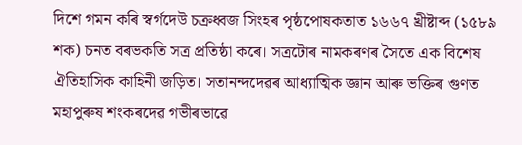দিশে গমন কৰি স্বৰ্গদেউ চক্ৰধ্বজ সিংহৰ পৃষ্ঠপোষকতাত ১৬৬৭ খ্ৰীষ্টাব্দ (১৫৮৯ শক) চনত বৰভকতি সত্ৰ প্ৰতিষ্ঠা কৰে। সত্ৰটোৰ নামকৰণৰ সৈতে এক বিশেষ ঐতিহাসিক কাহিনী জড়িত। সতানন্দদেৱৰ আধ্যাত্মিক জ্ঞান আৰু ভক্তিৰ গুণত মহাপুৰুষ শংকৰদেৱ গভীৰভাৱে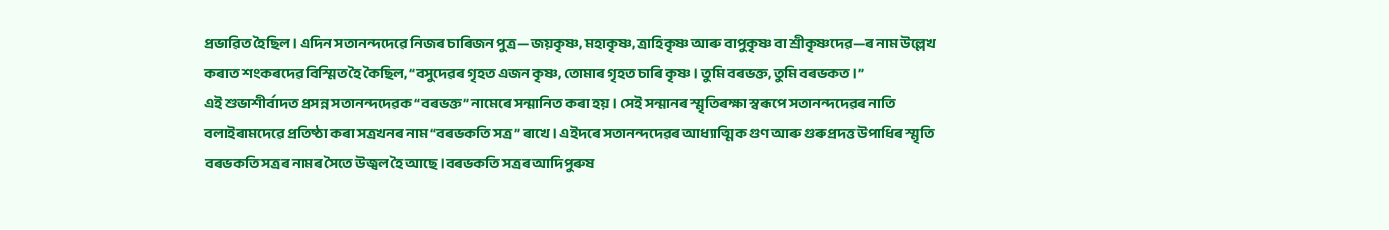প্ৰভাৱিত হৈছিল। এদিন সতানন্দদেৱে নিজৰ চাৰিজন পুত্ৰ—জয়কৃষ্ণ, মহাকৃষ্ণ, ত্রাহিকৃষ্ণ আৰু বাপুকৃষ্ণ বা শ্রীকৃষ্ণদেৱ—ৰ নাম উল্লেখ কৰাত শংকৰদেৱ বিস্মিত হৈ কৈছিল, “বসুদেৱৰ গৃহত এজন কৃষ্ণ, তোমাৰ গৃহত চাৰি কৃষ্ণ। তুমি বৰভক্ত, তুমি বৰভকত।”
এই শুভাশীৰ্বাদত প্ৰসন্ন সতানন্দদেৱক “বৰভক্ত” নামেৰে সন্মানিত কৰা হয়। সেই সন্মানৰ স্মৃতিৰক্ষা স্বৰূপে সতানন্দদেৱৰ নাতি বলাইৰামদেৱে প্রতিষ্ঠা কৰা সত্ৰখনৰ নাম “বৰভকতি সত্ৰ” ৰাখে। এইদৰে সতানন্দদেৱৰ আধ্যাত্মিক গুণ আৰু গুৰুপ্ৰদত্ত উপাধিৰ স্মৃতি বৰভকতি সত্ৰৰ নামৰ সৈতে উজ্বল হৈ আছে।বৰভকতি সত্ৰৰ আদিপুৰুষ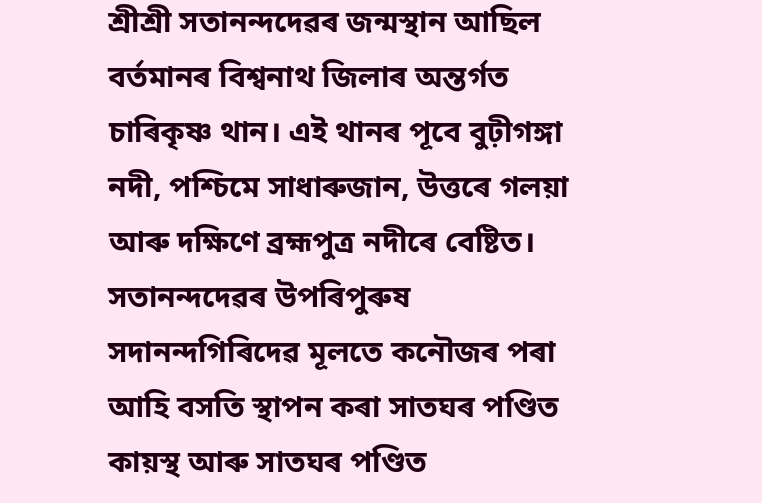শ্ৰীশ্ৰী সতানন্দদেৱৰ জন্মস্থান আছিল বৰ্তমানৰ বিশ্বনাথ জিলাৰ অন্তৰ্গত চাৰিকৃষ্ণ থান। এই থানৰ পূবে বুঢ়ীগঙ্গা নদী, পশ্চিমে সাধাৰুজান, উত্তৰে গলয়া আৰু দক্ষিণে ব্রহ্মপুত্ৰ নদীৰে বেষ্টিত। সতানন্দদেৱৰ উপৰিপুৰুষ সদানন্দগিৰিদেৱ মূলতে কনৌজৰ পৰা আহি বসতি স্থাপন কৰা সাতঘৰ পণ্ডিত কায়স্থ আৰু সাতঘৰ পণ্ডিত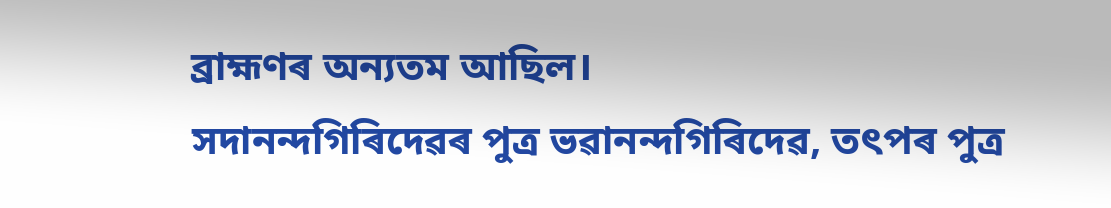ব্ৰাহ্মণৰ অন্যতম আছিল।
সদানন্দগিৰিদেৱৰ পুত্ৰ ভৱানন্দগিৰিদেৱ, তৎপৰ পুত্ৰ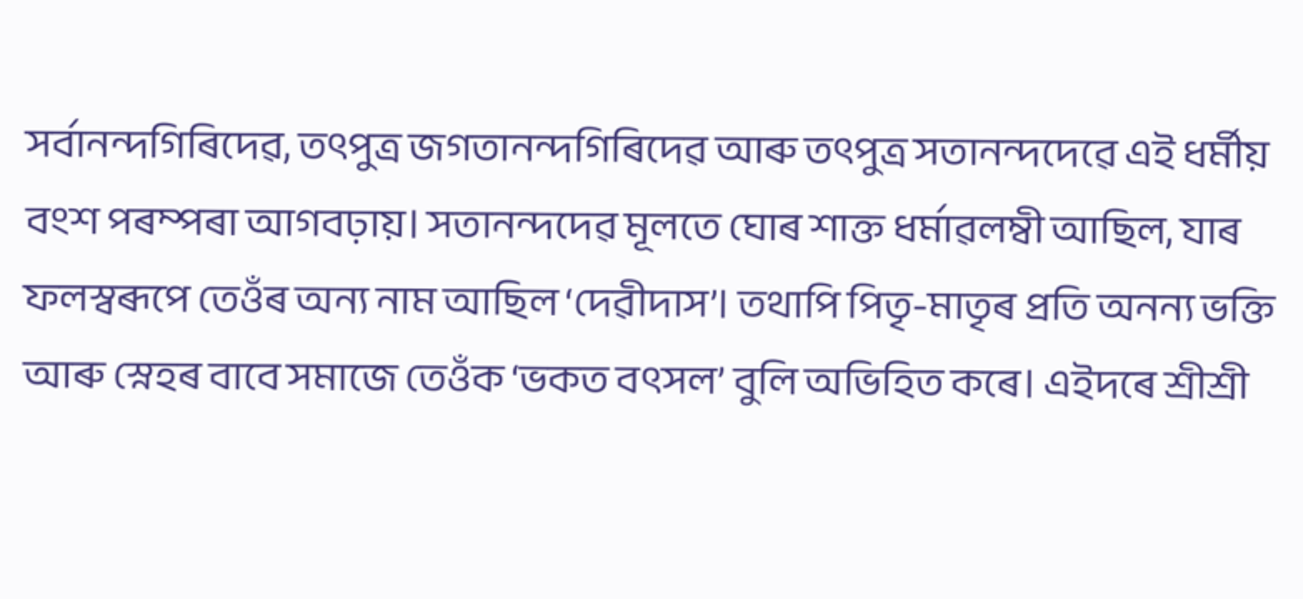সৰ্বানন্দগিৰিদেৱ, তৎপুত্ৰ জগতানন্দগিৰিদেৱ আৰু তৎপুত্ৰ সতানন্দদেৱে এই ধৰ্মীয় বংশ পৰম্পৰা আগবঢ়ায়। সতানন্দদেৱ মূলতে ঘোৰ শাক্ত ধৰ্মাৱলম্বী আছিল, যাৰ ফলস্বৰূপে তেওঁৰ অন্য নাম আছিল ‘দেৱীদাস’। তথাপি পিতৃ-মাতৃৰ প্ৰতি অনন্য ভক্তি আৰু স্নেহৰ বাবে সমাজে তেওঁক ‘ভকত বৎসল’ বুলি অভিহিত কৰে। এইদৰে শ্ৰীশ্ৰী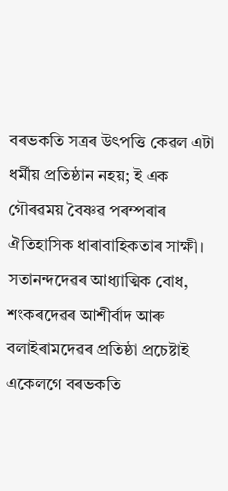বৰভকতি সত্ৰৰ উৎপত্তি কেৱল এটা ধৰ্মীয় প্রতিষ্ঠান নহয়; ই এক গৌৰৱময় বৈষ্ণৱ পৰম্পৰাৰ ঐতিহাসিক ধাৰাবাহিকতাৰ সাক্ষী। সতানন্দদেৱৰ আধ্যাত্মিক বোধ, শংকৰদেৱৰ আশীৰ্বাদ আৰু বলাইৰামদেৱৰ প্ৰতিষ্ঠা প্ৰচেষ্টাই একেলগে বৰভকতি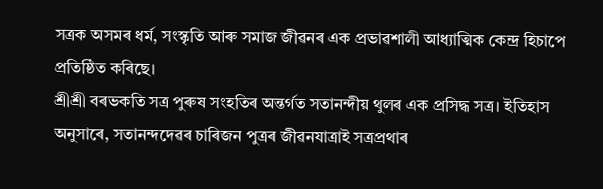সত্ৰক অসমৰ ধৰ্ম, সংস্কৃতি আৰু সমাজ জীৱনৰ এক প্ৰভাৱশালী আধ্যাত্মিক কেন্দ্ৰ হিচাপে প্ৰতিষ্ঠিত কৰিছে।
শ্ৰীশ্ৰী বৰভকতি সত্ৰ পুৰুষ সংহতিৰ অন্তৰ্গত সতানন্দীয় থুলৰ এক প্ৰসিদ্ধ সত্ৰ। ইতিহাস অনুসাৰে, সতানন্দদেৱৰ চাৰিজন পুত্ৰৰ জীৱনযাত্ৰাই সত্ৰপ্ৰথাৰ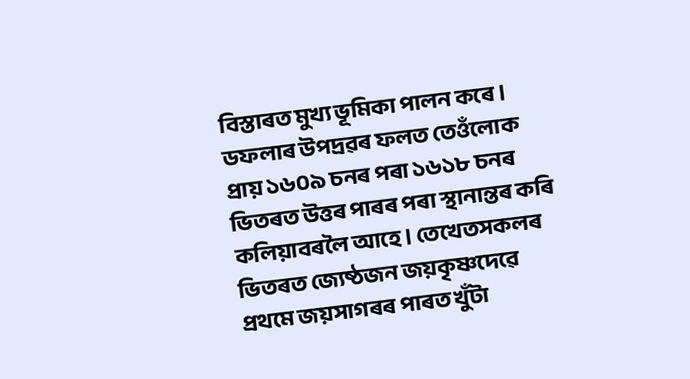বিস্তাৰত মুখ্য ভূমিকা পালন কৰে। ডফলাৰ উপদ্ৰৱৰ ফলত তেওঁলোক প্ৰায় ১৬০৯ চনৰ পৰা ১৬১৮ চনৰ ভিতৰত উত্তৰ পাৰৰ পৰা স্থানান্তৰ কৰি কলিয়াবৰলৈ আহে। তেখেতসকলৰ ভিতৰত জ্যেষ্ঠজন জয়কৃষ্ণদেৱে প্ৰথমে জয়সাগৰৰ পাৰত খুঁটা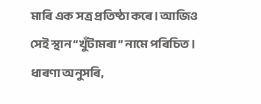মাৰি এক সত্ৰ প্ৰতিষ্ঠা কৰে। আজিও সেই স্থান “খুঁটামৰা” নামে পৰিচিত। ধাৰণা অনুসৰি,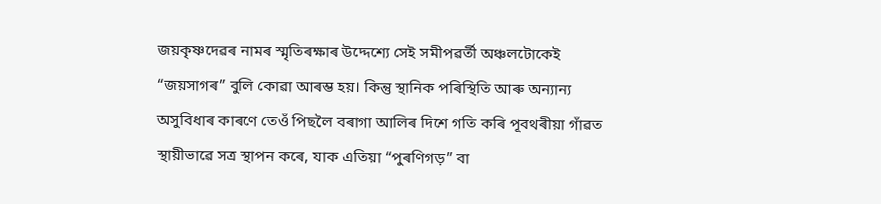জয়কৃষ্ণদেৱৰ নামৰ স্মৃতিৰক্ষাৰ উদ্দেশ্যে সেই সমীপৱৰ্তী অঞ্চলটোকেই “জয়সাগৰ” বুলি কোৱা আৰম্ভ হয়। কিন্তু স্থানিক পৰিস্থিতি আৰু অন্যান্য অসুবিধাৰ কাৰণে তেওঁ পিছলৈ বৰাগা আলিৰ দিশে গতি কৰি পূবথৰীয়া গাঁৱত স্থায়ীভাৱে সত্ৰ স্থাপন কৰে, যাক এতিয়া “পুৰণিগড়” বা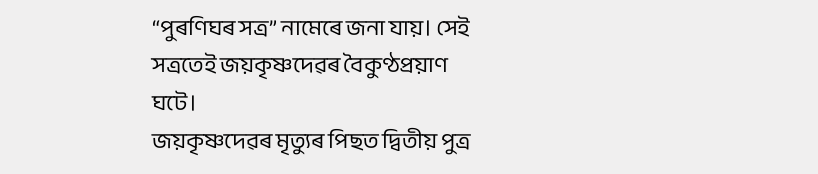“পুৰণিঘৰ সত্ৰ” নামেৰে জনা যায়। সেই সত্ৰতেই জয়কৃষ্ণদেৱৰ বৈকুণ্ঠপ্ৰয়াণ ঘটে।
জয়কৃষ্ণদেৱৰ মৃত্যুৰ পিছত দ্বিতীয় পুত্ৰ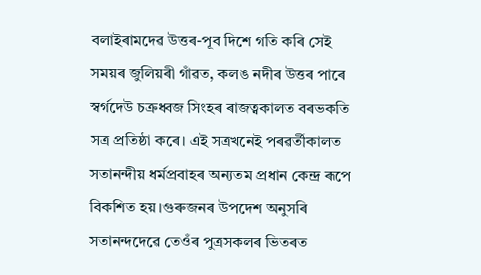বলাইৰামদেৱ উত্তৰ-পূব দিশে গতি কৰি সেই সময়ৰ জুলিয়ৰী গাঁৱত, কলঙ নদীৰ উত্তৰ পাৰে স্বৰ্গদেউ চক্ৰধ্বজ সিংহৰ ৰাজত্বকালত বৰভকতি সত্ৰ প্ৰতিষ্ঠা কৰে। এই সত্ৰখনেই পৰৱৰ্তীকালত সতানন্দীয় ধৰ্মপ্ৰবাহৰ অন্যতম প্ৰধান কেন্দ্ৰ ৰূপে বিকশিত হয়।গুৰুজনৰ উপদেশ অনুসৰি সতানন্দদেৱে তেওঁৰ পুত্ৰসকলৰ ভিতৰত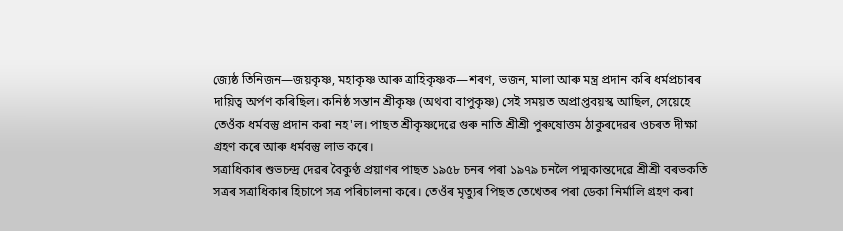জ্যেষ্ঠ তিনিজন—জয়কৃষ্ণ, মহাকৃষ্ণ আৰু ত্রাহিকৃষ্ণক—শৰণ, ভজন, মালা আৰু মন্ত্র প্ৰদান কৰি ধৰ্মপ্ৰচাৰৰ দায়িত্ব অৰ্পণ কৰিছিল। কনিষ্ঠ সন্তান শ্ৰীকৃষ্ণ (অথবা বাপুকৃষ্ণ) সেই সময়ত অপ্রাপ্তবয়স্ক আছিল, সেয়েহে তেওঁক ধৰ্মবস্তু প্ৰদান কৰা নহ'ল। পাছত শ্ৰীকৃষ্ণদেৱে গুৰু নাতি শ্ৰীশ্ৰী পুৰুষোত্তম ঠাকুৰদেৱৰ ওচৰত দীক্ষা গ্ৰহণ কৰে আৰু ধৰ্মবস্তু লাভ কৰে।
সত্ৰাধিকাৰ শুভচন্দ্ৰ দেৱৰ বৈকুণ্ঠ প্ৰয়াণৰ পাছত ১৯৫৮ চনৰ পৰা ১৯৭৯ চনলৈ পদ্মকান্তদেৱে শ্ৰীশ্ৰী বৰভকতি সত্ৰৰ সত্ৰাধিকাৰ হিচাপে সত্ৰ পৰিচালনা কৰে। তেওঁৰ মৃত্যুৰ পিছত তেখেতৰ পৰা ডেকা নিৰ্মালি গ্ৰহণ কৰা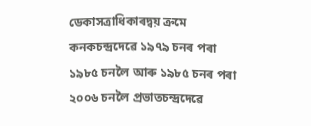ডেকাসত্ৰাধিকাৰদ্বয় ক্ৰমে কনকচন্দ্ৰদেৱে ১৯৭৯ চনৰ পৰা ১৯৮৫ চনলৈ আৰু ১৯৮৫ চনৰ পৰা ২০০৬ চনলৈ প্ৰভাতচন্দ্ৰদেৱে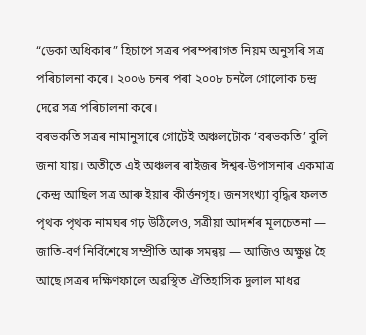“ডেকা অধিকাৰ” হিচাপে সত্ৰৰ পৰম্পৰাগত নিয়ম অনুসৰি সত্ৰ পৰিচালনা কৰে। ২০০৬ চনৰ পৰা ২০০৮ চনলৈ গোলোক চন্দ্র দেৱে সত্ৰ পৰিচালনা কৰে।
বৰভকতি সত্ৰৰ নামানুসাৰে গোটেই অঞ্চলটোক ‘বৰভকতি’ বুলি জনা যায়। অতীতে এই অঞ্চলৰ ৰাইজৰ ঈশ্বৰ-উপাসনাৰ একমাত্ৰ কেন্দ্ৰ আছিল সত্ৰ আৰু ইয়াৰ কীৰ্ত্তনগৃহ। জনসংখ্যা বৃদ্ধিৰ ফলত পৃথক পৃথক নামঘৰ গঢ় উঠিলেও, সত্ৰীয়া আদৰ্শৰ মূলচেতনা — জাতি-বৰ্ণ নির্বিশেষে সম্প্রীতি আৰু সমন্বয় — আজিও অক্ষুণ্ণ হৈ আছে।সত্ৰৰ দক্ষিণফালে অৱস্থিত ঐতিহাসিক দুলাল মাধৱ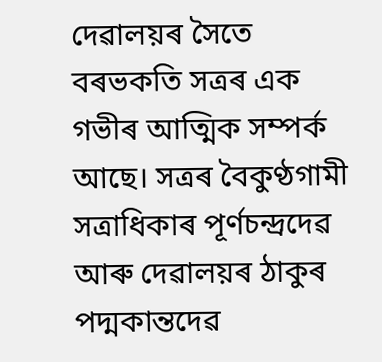দেৱালয়ৰ সৈতে বৰভকতি সত্ৰৰ এক গভীৰ আত্মিক সম্পৰ্ক আছে। সত্ৰৰ বৈকুণ্ঠগামী সত্ৰাধিকাৰ পূর্ণচন্দ্ৰদেৱ আৰু দেৱালয়ৰ ঠাকুৰ পদ্মকান্তদেৱ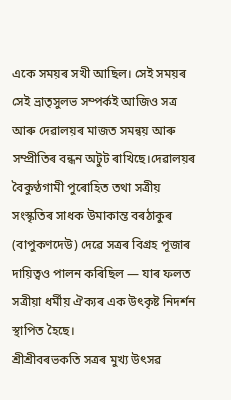একে সময়ৰ সখী আছিল। সেই সময়ৰ সেই ভ্ৰাতৃসুলভ সম্পৰ্কই আজিও সত্ৰ আৰু দেৱালয়ৰ মাজত সমন্বয় আৰু সম্প্ৰীতিৰ বন্ধন অটুট ৰাখিছে।দেৱালয়ৰ বৈকুণ্ঠগামী পুৰোহিত তথা সত্ৰীয় সংস্কৃতিৰ সাধক উমাকান্ত বৰঠাকুৰ (বাপুকণদেউ) দেৱে সত্ৰৰ বিগ্ৰহ পূজাৰ দায়িত্বও পালন কৰিছিল — যাৰ ফলত সত্ৰীয়া ধৰ্মীয় ঐক্যৰ এক উৎকৃষ্ট নিদৰ্শন স্থাপিত হৈছে।
শ্ৰীশ্ৰীবৰভকতি সত্ৰৰ মুখ্য উৎসৱ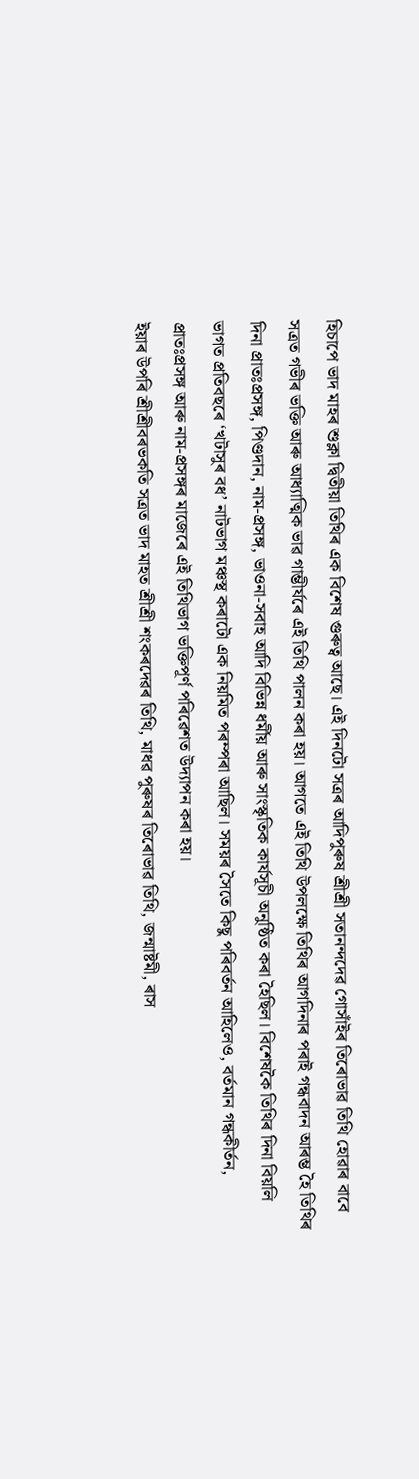হিচাপে ভাদ মাহৰ শুক্লা দ্বিতীয়া তিথিৰ এক বিশেষ গুৰুত্ব আছে। এই দিনটো সত্ৰৰ আদিপুৰুষ শ্ৰীশ্ৰী সতানন্দদেৱ গোসাঁইৰ তিৰোভাৱ তিথি হোৱাৰ বাবে সত্ৰত গভীৰ ভক্তি আৰু আধ্যাত্মিক ভাৱ গাম্ভীৰ্যৰে এই তিথি পালন কৰা হয়। আগতে এই তিথি উপলক্ষে তিথিৰ আগদিনাৰ পৰাই গন্ধবাদন আৰম্ভ হৈ তিথিৰ দিনা প্ৰাতঃপ্ৰসঙ্গ, পিণ্ডদান, নাম-প্ৰসঙ্গ, ভাওনা-সবাহ আদি বিভিন্ন ধৰ্মীয় আৰু সাংস্কৃতিক কাৰ্যসূচী অনুষ্ঠিত কৰা হৈছিল। বিশেষকৈ তিথিৰ দিনা বিয়লি ভাগত প্ৰতিবছৰে ‘খটাসুৰ বধ’ নাটভাগ মঞ্চস্থ কৰাটো এক নিয়মিত পৰম্পৰা আছিল। সময়ৰ সৈতে কিছু পৰিবৰ্তন আহিলেও, বৰ্তমান গন্ধকীৰ্তন, প্ৰাতঃপ্ৰসঙ্গ আৰু নাম-প্ৰসঙ্গৰ মাজেৰে এই তিথিভাগ ভক্তিপূৰ্ণ পৰিৱেশত উদ্যাপন কৰা হয়।
ইয়াৰ উপৰি শ্ৰীশ্ৰীবৰভকতি সত্ৰত ভাদ মাহত শ্ৰীশ্ৰী শংকৰদেৱৰ তিথি, মাধৱ পুৰুষৰ তিৰোভাৱ তিথি, জন্মাষ্টমী, ৰাস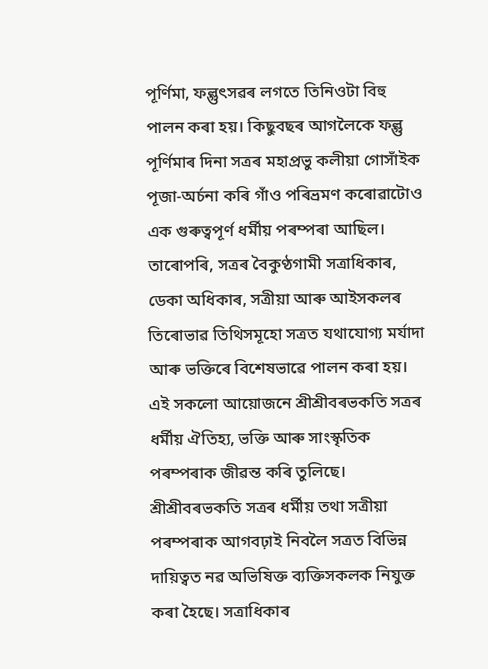পূৰ্ণিমা, ফল্গুৎসৱৰ লগতে তিনিওটা বিহু পালন কৰা হয়। কিছুবছৰ আগলৈকে ফল্গু পূৰ্ণিমাৰ দিনা সত্ৰৰ মহাপ্ৰভু কলীয়া গোসাঁইক পূজা-অর্চনা কৰি গাঁও পৰিভ্ৰমণ কৰোৱাটোও এক গুৰুত্বপূৰ্ণ ধৰ্মীয় পৰম্পৰা আছিল।
তাৰোপৰি, সত্ৰৰ বৈকুণ্ঠগামী সত্ৰাধিকাৰ, ডেকা অধিকাৰ, সত্ৰীয়া আৰু আইসকলৰ তিৰোভাৱ তিথিসমূহো সত্ৰত যথাযোগ্য মৰ্যাদা আৰু ভক্তিৰে বিশেষভাৱে পালন কৰা হয়। এই সকলো আয়োজনে শ্ৰীশ্ৰীবৰভকতি সত্ৰৰ ধৰ্মীয় ঐতিহ্য, ভক্তি আৰু সাংস্কৃতিক পৰম্পৰাক জীৱন্ত কৰি তুলিছে।
শ্ৰীশ্ৰীবৰভকতি সত্ৰৰ ধৰ্মীয় তথা সত্ৰীয়া পৰম্পৰাক আগবঢ়াই নিবলৈ সত্ৰত বিভিন্ন দায়িত্বত নৱ অভিষিক্ত ব্যক্তিসকলক নিযুক্ত কৰা হৈছে। সত্ৰাধিকাৰ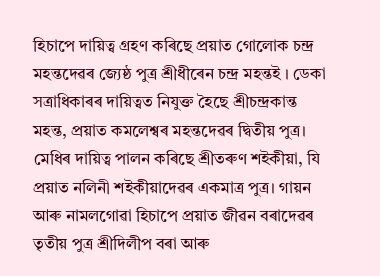হিচাপে দায়িত্ব গ্ৰহণ কৰিছে প্রয়াত গোলোক চন্দ্ৰ মহন্তদেৱৰ জ্যেষ্ঠ পুত্ৰ শ্ৰীধীৰেন চন্দ্ৰ মহন্তই । ডেকা সত্ৰাধিকাৰৰ দায়িত্বত নিযুক্ত হৈছে শ্ৰীচন্দ্ৰকান্ত মহন্ত, প্রয়াত কমলেশ্বৰ মহন্তদেৱৰ দ্বিতীয় পুত্ৰ। মেধিৰ দায়িত্ব পালন কৰিছে শ্ৰীতৰুণ শইকীয়া, যি প্রয়াত নলিনী শইকীয়াদেৱৰ একমাত্র পুত্ৰ। গায়ন আৰু নামলগোৱা হিচাপে প্ৰয়াত জীৱন বৰাদেৱৰ তৃতীয় পুত্ৰ শ্ৰীদিলীপ বৰা আৰু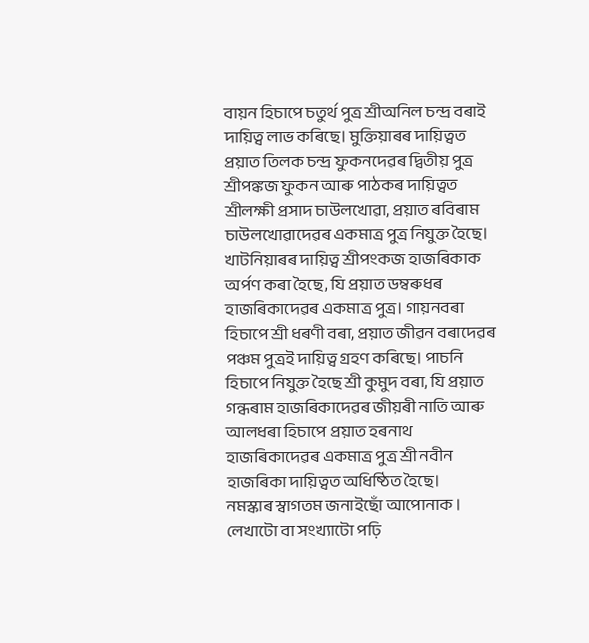বায়ন হিচাপে চতুৰ্থ পুত্র শ্ৰীঅনিল চন্দ্ৰ বৰাই দায়িত্ব লাভ কৰিছে। মুক্তিয়াৰৰ দায়িত্বত প্রয়াত তিলক চন্দ্ৰ ফুকনদেৱৰ দ্বিতীয় পুত্ৰ শ্ৰীপঙ্কজ ফুকন আৰু পাঠকৰ দায়িত্বত শ্ৰীলক্ষী প্ৰসাদ চাউলখোৱা, প্রয়াত ৰবিৰাম চাউলখোৱাদেৱৰ একমাত্র পুত্ৰ নিযুক্ত হৈছে। খাটনিয়াৰৰ দায়িত্ব শ্ৰীপংকজ হাজৰিকাক অৰ্পণ কৰা হৈছে, যি প্রয়াত ডম্বৰুধৰ হাজৰিকাদেৱৰ একমাত্র পুত্ৰ। গায়নবৰা হিচাপে শ্ৰী ধৰণী বৰা, প্রয়াত জীৱন বৰাদেৱৰ পঞ্চম পুত্ৰই দায়িত্ব গ্ৰহণ কৰিছে। পাচনি হিচাপে নিযুক্ত হৈছে শ্ৰী কুমুদ বৰা, যি প্রয়াত গন্ধৰাম হাজৰিকাদেৱৰ জীয়ৰী নাতি আৰু আলধৰা হিচাপে প্রয়াত হৰনাথ হাজৰিকাদেৱৰ একমাত্র পুত্ৰ শ্ৰী নবীন হাজৰিকা দায়িত্বত অধিষ্ঠিত হৈছে।
নমস্কাৰ স্বাগতম জনাইছোঁ আপোনাক । লেখাটো বা সংখ্যাটো পঢ়ি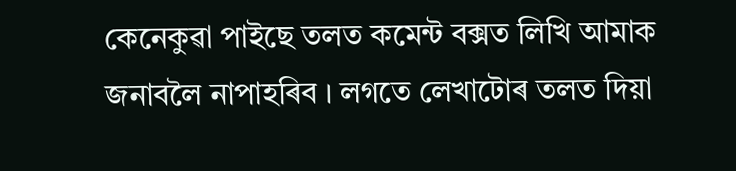কেনেকুৱা পাইছে তলত কমেন্ট বক্সত লিখি আমাক জনাবলৈ নাপাহৰিব । লগতে লেখাটোৰ তলত দিয়া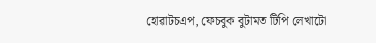হোৱাটচএপ, ফেচবুক বুটামত টিপি লেখাটো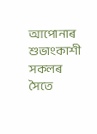আপোনাৰ শুভাংকাশী সকলৰ সৈতে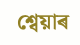শ্বেয়াৰ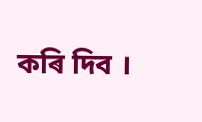কৰি দিব ।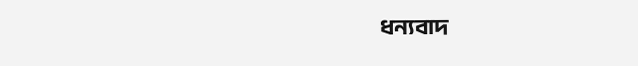ধন্যবাদ